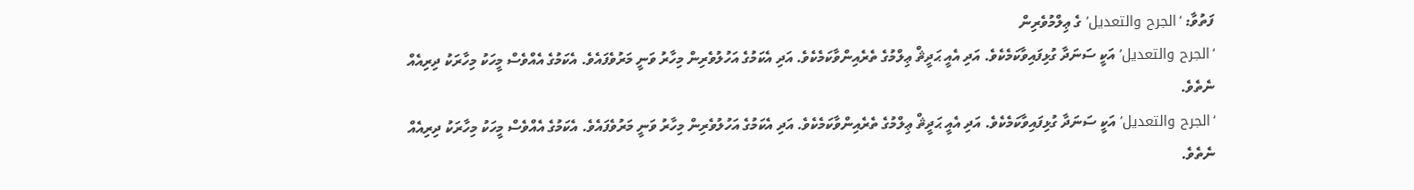ފަތުވާ: ‘الجرح والتعديل’ ގެ ޢިލްމުވެރިން
‘الجرح والتعديل’ އަކީ ސަނަދާ ގުޅިފައިވާކަމެކެވެ. އަދި އެއީ ޙަދީޘް ޢިލްމުގެ ތެރެއިންވާކަމެކެވެ. އަދި އެކަމުގެ އަހުލުވެރިން މިހާރު ވަނީ މަރުވެފައެވެ. އެކަމުގެ އެއްވެސް މީހަކު މިހާރަކު ދިރިއެއް ނެތެވެ.
‘الجرح والتعديل’ އަކީ ސަނަދާ ގުޅިފައިވާކަމެކެވެ. އަދި އެއީ ޙަދީޘް ޢިލްމުގެ ތެރެއިންވާކަމެކެވެ. އަދި އެކަމުގެ އަހުލުވެރިން މިހާރު ވަނީ މަރުވެފައެވެ. އެކަމުގެ އެއްވެސް މީހަކު މިހާރަކު ދިރިއެއް ނެތެވެ.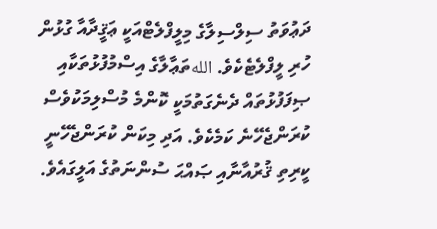ދަޢުވަތު ސިލްސިލާގެ މިލީފްލެޓްއަކީ ޢަޤީދާއާ ގުޅުން ހުރި ލީފްލެޓެކެވެ. اللهތަޢާލާގެ އިސްމުފުޅުތަކާއި ޞިފަފުޅުތައް ދެނެގަތުމަކީ ކޮންމެ މުސްލިމަކުވެސް ކުރަންޖެހޭނެ ކަމެކެވެ. އަދި މިކަން ކުރަންޖެހޭނީ ކީރިތި ޤުރުއާނާއި ޞައްޙަ ސުންނަތުގެ އަލީގައެވެ.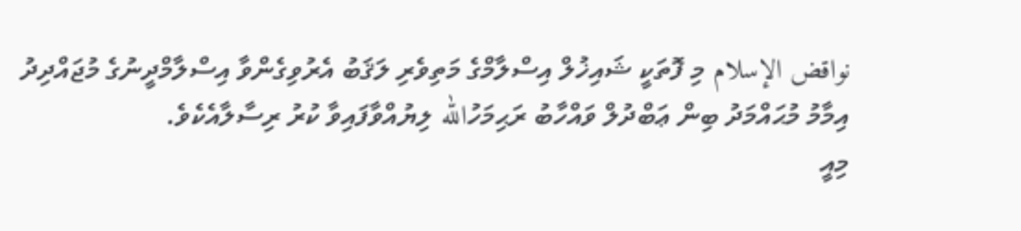نواقض الإسلام މި ފޮތަކީ ޝައިޚުލް އިސްލާމްގެ މަތިވެރި ލަޤަބު އެރުވިގެންވާ އިސްލާމްދީނުގެ މުޖައްދިދު އިމާމު މުޙައްމަދު ބިން ޢަބްދުލް ވައްހާބު ރަޙިމަހުالله ލިޔުއްވާފައިވާ ކުރު ރިސާލާއެކެވެ.
މިއީ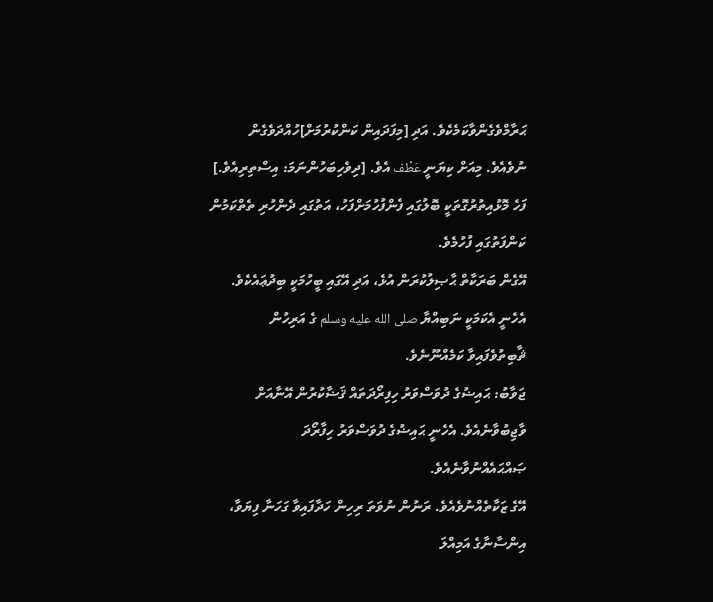ޙަރާމްވެގެންވާކަމެކެވެ. އަދި [މިފަދައިން ކަންކުރުމަށް]ހުއްދަވެގެން ނުވެއެވެ. މިއަށް ކިޔަނީ عَطْف އެވެ. [ދިވެހިބަހުންނަމަ: އިސްތިރިއެވެ.]
ފަހެ މޮޅުއިތުރުގޮތަކީ ބޮލުގައި ފެންފުހުމަށްފަހު، އަތުގައި ދެންހުރި ތެތްކަމުން ކަންފަތުގައި ފުހުމެވެ.
އޭގެން ބަރަކާތް ޙާޞިލުކުރަން އުޅެ، އަދި އޭގައި ބީހުމަކީ ބިދުޢައެކެވެ. އެހެނީ އެކަމަކީ ނަބިއްޔާ صلى الله عليه وسلم ގެ އަރިހުން ޘާބިތުވެފައިވާ ކަމެއްނޫނެވެ.
ޖަވާބު: ޙައިޟުގެ ދުވަސްވަރު ހިފިރޯދަތައް ޤަޟާކުރުން އޭނާއަށް ވާޖިބުވާނެއެވެ. އެހެނީ ޙައިޟުގެ ދުވަސްވަރު ހިފާރޯދަ ޞައްޙައެއްނުވާނެއެވެ.
އޭގެ ޒަކާތެއްނުވެއެވެ. ރަނުން ނުވަތަ ރިހިން ހަދާފައިވާ ގަހަނާ ފިޔަވާ، އިންސާނާގެ އަމިއްލަ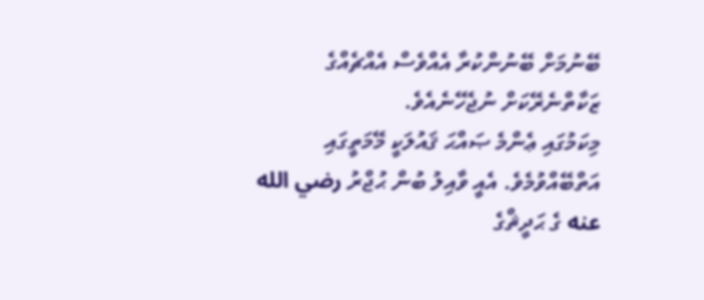ބޭނުމަށް ބޭނުންކުރާ އެއްވެސް އެއްޗެއްގެ ޒަކާތްނެރޭކަށް ނުޖެހޭނެއެވެ.
މިކަމުގައި ޢެންމެ ޞައްޙަ ޤައުލަކީ މޭމަތީގައި އަތްބޭއްވުމެވެ. އެއީ ވާއިލު ބުން ޙުޖްރު رضي الله عنه ގެ ޙަދީޘްގެ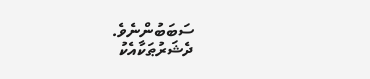ސަބަބުންނެވެ.
ދެޝަރުޠަކާއެކު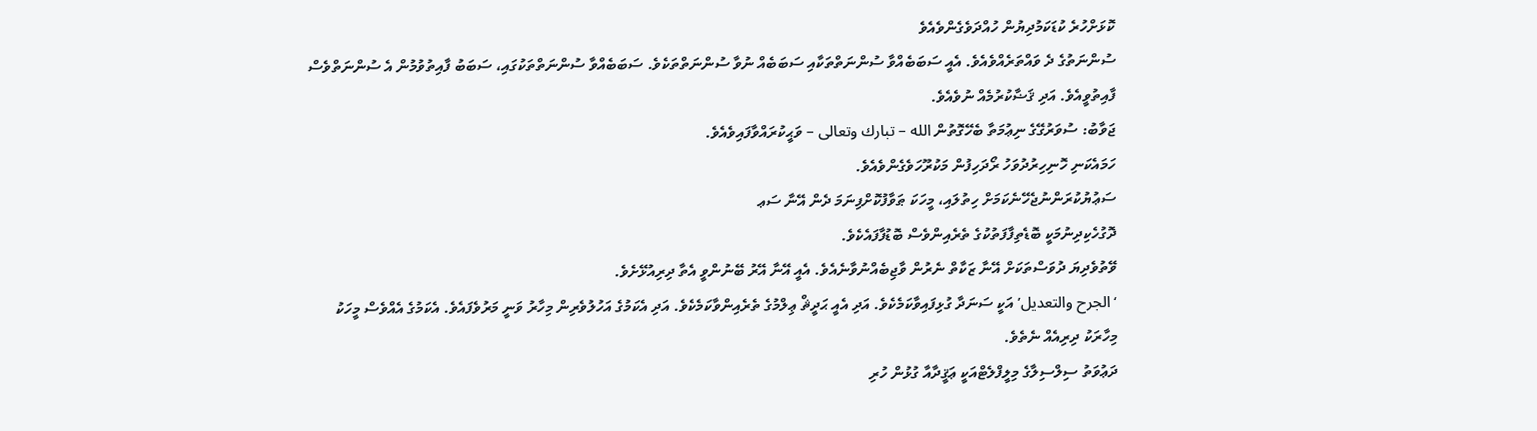ކޮޅަށްހުރެ ކުޑަކަމުދިޔުން ހުއްދަވެގެންވެއެވެ
ސުންނަތުގެ ދެ ވައްތަރެއްވެއެވެ. އެއީ ސަބަބެއްވާ ސުންނަތްތަކާއި ސަބަބެއް ނުވާ ސުންނަތްތަކެވެ. ސަބަބެއްވާ ސުންނަތްތަކުގައި، ސަބަބު ފާއިތުވުމުން އެ ސުންނަތްވެސް ފާއިތުވީއެވެ. އަދި ޤަޟާކުރުމެއް ނުވެއެވެ.
ޖަވާބު: ސުވަރުގޭގެ ނިޢުމަތާ ބެހޭގޮތުން الله – تبارك وتعالى – ވަޙީކުރައްވާފައިވެއެވެ.
ހަމައެކަނި ހޮނިހިރުދުވަހު ރޯދަހިފުން މަކުރޫހަވެގެންވެއެވެ.
ސަޢުޔުކުރަންނުޖެހޭނެކަމަށް ހިތުލައި، މީހަކަ ޠަވާފުކޮށްފިނަމަ ދެން އޭނާ ސަޢ
ދޮގުހެކިދިނުމަކީ ބޮޑެތިފާފަތުކުގެ ތެރެއިންވެސް ބޮޑުފާފައެކެވެ.
ވޭތުވެދިޔަ ދުވަސްތަކަށް އޭނާ ޒަކާތް ނެރުން ވާޖިބެއްނުވާނެއެވެ. އެއީ އޭނާ އޭރު ބޭނުންވީ އެތާ ދިރިއުޅޭށެވެ.
‘الجرح والتعديل’ އަކީ ސަނަދާ ގުޅިފައިވާކަމެކެވެ. އަދި އެއީ ޙަދީޘް ޢިލްމުގެ ތެރެއިންވާކަމެކެވެ. އަދި އެކަމުގެ އަހުލުވެރިން މިހާރު ވަނީ މަރުވެފައެވެ. އެކަމުގެ އެއްވެސް މީހަކު މިހާރަކު ދިރިއެއް ނެތެވެ.
ދަޢުވަތު ސިލްސިލާގެ މިލީފްލެޓްއަކީ ޢަޤީދާއާ ގުޅުން ހުރި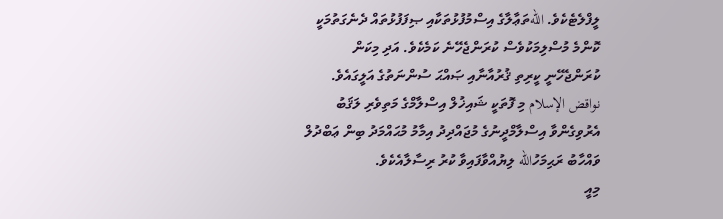ލީފްލެޓެކެވެ. اللهތަޢާލާގެ އިސްމުފުޅުތަކާއި ޞިފަފުޅުތައް ދެނެގަތުމަކީ ކޮންމެ މުސްލިމަކުވެސް ކުރަންޖެހޭނެ ކަމެކެވެ. އަދި މިކަން ކުރަންޖެހޭނީ ކީރިތި ޤުރުއާނާއި ޞައްޙަ ސުންނަތުގެ އަލީގައެވެ.
نواقض الإسلام މި ފޮތަކީ ޝައިޚުލް އިސްލާމްގެ މަތިވެރި ލަޤަބު އެރުވިގެންވާ އިސްލާމްދީނުގެ މުޖައްދިދު އިމާމު މުޙައްމަދު ބިން ޢަބްދުލް ވައްހާބު ރަޙިމަހުالله ލިޔުއްވާފައިވާ ކުރު ރިސާލާއެކެވެ.
މިއީ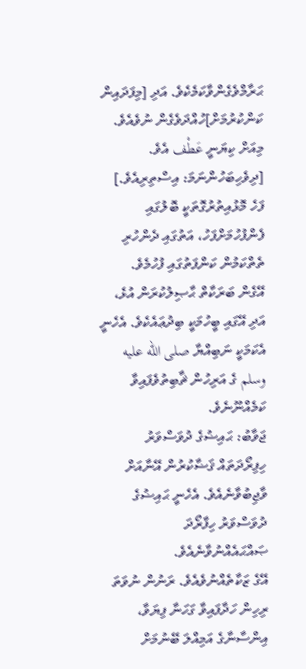ޙަރާމްވެގެންވާކަމެކެވެ. އަދި [މިފަދައިން ކަންކުރުމަށް]ހުއްދަވެގެން ނުވެއެވެ. މިއަށް ކިޔަނީ عَطْف އެވެ. [ދިވެހިބަހުންނަމަ: އިސްތިރިއެވެ.]
ފަހެ މޮޅުއިތުރުގޮތަކީ ބޮލުގައި ފެންފުހުމަށްފަހު، އަތުގައި ދެންހުރި ތެތްކަމުން ކަންފަތުގައި ފުހުމެވެ.
އޭގެން ބަރަކާތް ޙާޞިލުކުރަން އުޅެ، އަދި އޭގައި ބީހުމަކީ ބިދުޢައެކެވެ. އެހެނީ އެކަމަކީ ނަބިއްޔާ صلى الله عليه وسلم ގެ އަރިހުން ޘާބިތުވެފައިވާ ކަމެއްނޫނެވެ.
ޖަވާބު: ޙައިޟުގެ ދުވަސްވަރު ހިފިރޯދަތައް ޤަޟާކުރުން އޭނާއަށް ވާޖިބުވާނެއެވެ. އެހެނީ ޙައިޟުގެ ދުވަސްވަރު ހިފާރޯދަ ޞައްޙައެއްނުވާނެއެވެ.
އޭގެ ޒަކާތެއްނުވެއެވެ. ރަނުން ނުވަތަ ރިހިން ހަދާފައިވާ ގަހަނާ ފިޔަވާ، އިންސާނާގެ އަމިއްލަ ބޭނުމަށް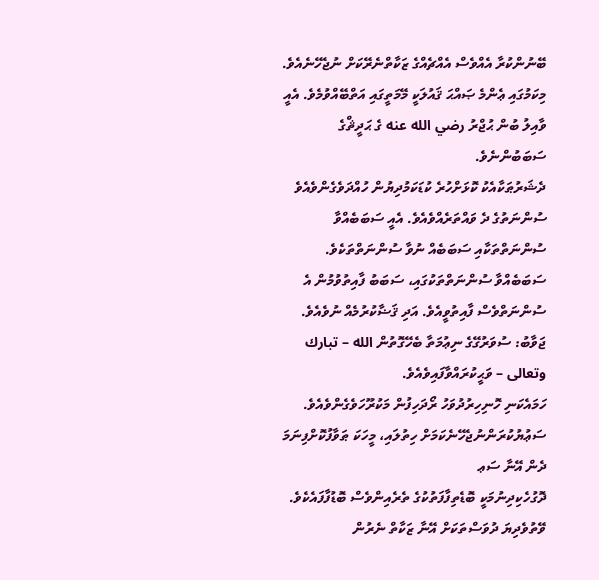ބޭނުންކުރާ އެއްވެސް އެއްޗެއްގެ ޒަކާތްނެރޭކަށް ނުޖެހޭނެއެވެ.
މިކަމުގައި ޢެންމެ ޞައްޙަ ޤައުލަކީ މޭމަތީގައި އަތްބޭއްވުމެވެ. އެއީ ވާއިލު ބުން ޙުޖްރު رضي الله عنه ގެ ޙަދީޘްގެ ސަބަބުންނެވެ.
ދެޝަރުޠަކާއެކު ކޮޅަށްހުރެ ކުޑަކަމުދިޔުން ހުއްދަވެގެންވެއެވެ
ސުންނަތުގެ ދެ ވައްތަރެއްވެއެވެ. އެއީ ސަބަބެއްވާ ސުންނަތްތަކާއި ސަބަބެއް ނުވާ ސުންނަތްތަކެވެ. ސަބަބެއްވާ ސުންނަތްތަކުގައި، ސަބަބު ފާއިތުވުމުން އެ ސުންނަތްވެސް ފާއިތުވީއެވެ. އަދި ޤަޟާކުރުމެއް ނުވެއެވެ.
ޖަވާބު: ސުވަރުގޭގެ ނިޢުމަތާ ބެހޭގޮތުން الله – تبارك وتعالى – ވަޙީކުރައްވާފައިވެއެވެ.
ހަމައެކަނި ހޮނިހިރުދުވަހު ރޯދަހިފުން މަކުރޫހަވެގެންވެއެވެ.
ސަޢުޔުކުރަންނުޖެހޭނެކަމަށް ހިތުލައި، މީހަކަ ޠަވާފުކޮށްފިނަމަ ދެން އޭނާ ސަޢ
ދޮގުހެކިދިނުމަކީ ބޮޑެތިފާފަތުކުގެ ތެރެއިންވެސް ބޮޑުފާފައެކެވެ.
ވޭތުވެދިޔަ ދުވަސްތަކަށް އޭނާ ޒަކާތް ނެރުން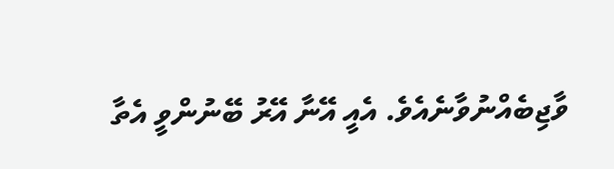ވާޖިބެއްނުވާނެއެވެ. އެއީ އޭނާ އޭރު ބޭނުންވީ އެތާ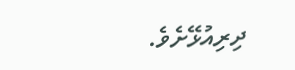ދިރިއުޅޭށެވެ.